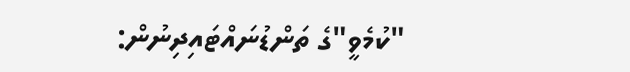"ކުމެވީ"ގެ ތަންޑުނައްޓައިދިނުން: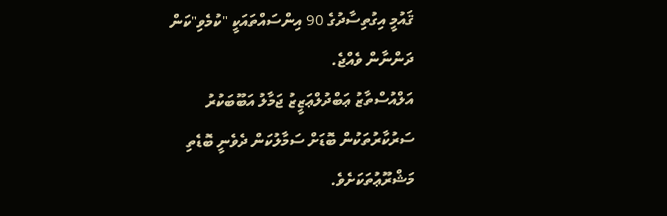ޤައުމީ އިގުތިސާދުގެ 90 އިންސައްތައަކީ "ކުމެވި"ކަން ދަންނާން ވެއްޖެ.
އަލްއުސްތާޒު ޢަބްދުލްޢަޒީޒު ޖަމާލު އަބޫބަކުރު
ސަރުކާރުތަކުން ބޮޑަށް ސަމާލުކަން ދެވެނީ ބޮޑެތި މަޝްރޫޢުތަކަށެވެ.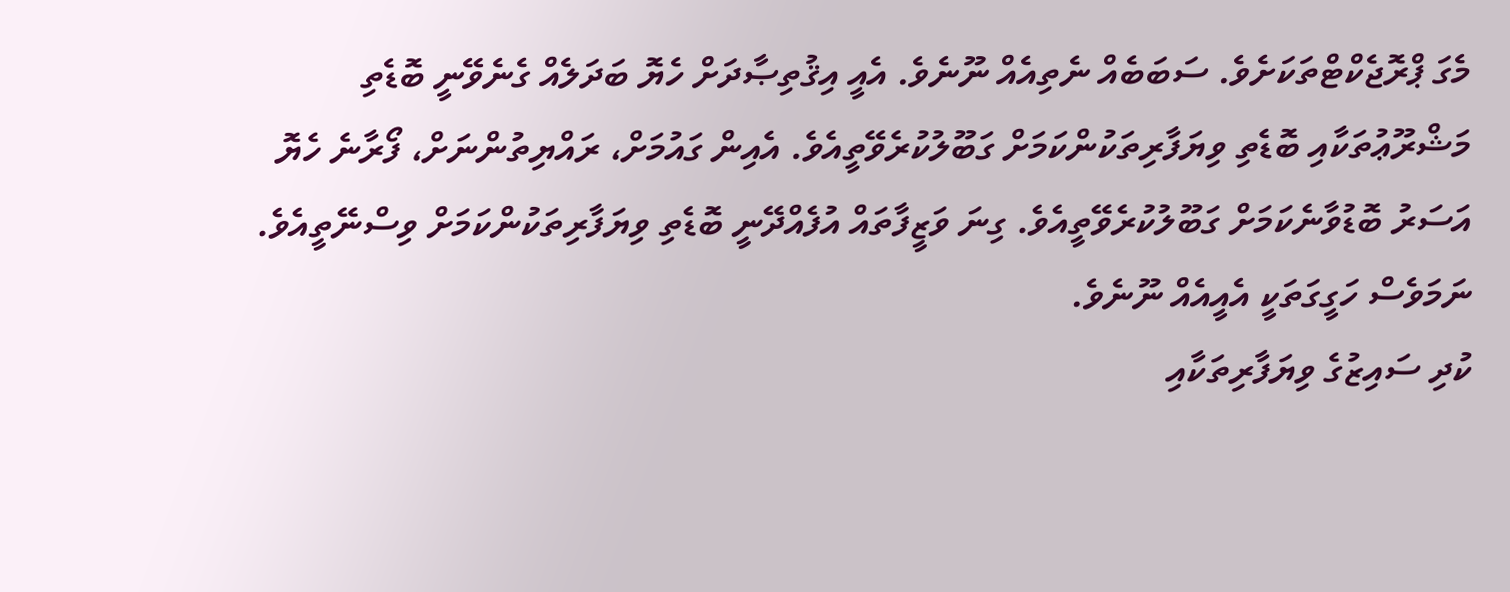މެގަ ޕްރޮޖެކްޓްތަކަށެވެ. ސަބަބެއް ނެތިއެއް ނޫނެވެ. އެއީ އިޤުތިޞާދަށް ހެޔޮ ބަދަލެއް ގެނެވޭނީ ބޮޑެތި މަޝްރޫޢުތަކާއި ބޮޑެތި ވިޔަފާރިތަކުންކަމަށް ގަބޫލުކުރެވޭތީއެވެ. އެއިން ގައުމަށް، ރައްޔިތުންނަށް، ފޯރާނެ ހެޔޮ އަސަރު ބޮޑުވާނެކަމަށް ގަބޫލުކުރެވޭތީއެވެ. ގިނަ ވަޒީފާތައް އުފެއްދޭނީ ބޮޑެތި ވިޔަފާރިތަކުންކަމަށް ވިސްނޭތީއެވެ. ނަމަވެސް ހަގީގަތަކީ އެއީއެއް ނޫނެވެ.
ކުދި ސައިޒުގެ ވިޔަފާރިތަކާއި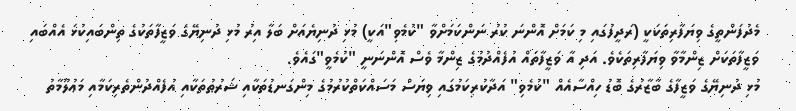މެދުފަންތީގެ ވިޔަފާރިތަކަކީ (ރަދީފުގައި މި ކަމަށް އޮންނަ ކުރު ނަންކަމަށްވާ "ކުމެވި"އަކީ) މުޅި ދުނިޔެއަށް ބަލާ އިރު މުޅި ދުނިޔޭގެ ވަޒީފާތަކުގެ ތިންބައިކުޅަ އެއްބައި ވަޒީފާތަކަށް ޒިންމާވާ ވިޔަފާރިތަކެވެ. އަދި އާ ވަޒީފާތައް އުފެއްދުމުގެ ޒިންމާ ވެސް އޮންނަނީ "ކުމެވީ"ގައެވެ.
މުޅި ދުނިޔޭގެ ވަޒީފާގެ ބާޒާރުގެ ބޮޑު ހިއްސާއެއް "ކުމެވި" އަދާކުރިކަމުގައި ވިޔަސް މަސައްކަތްކުރުމުގެ މިންގަނޑުތަކާއި ޝަރުޠުތަކާއި އުފެއްދުންތެރިކަމާއި މަޢުލޫމާތު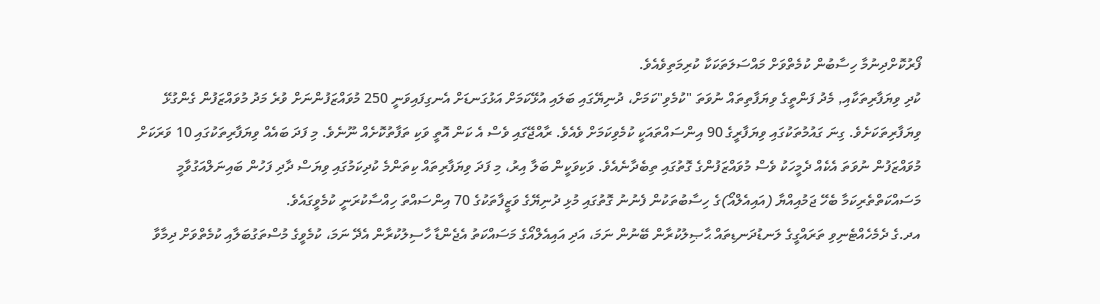ފޯރުކޮށްދިނުމާ ހިސާބުން ކުމެތްވަށް މައްސަލަތަކަކާ ކުރިމަތިވެއެވެ.
ކުދި ވިޔަފާރިތަކާއި, މެދު ފަންތީގެ ވިޔަފާތިތައް ނުވަތަ "ކުމެވި"ކަމަށް، ދުނިޔޭގައި ބަލައި އުޅޭކަމަށް އަޅުގަނޑަށް އެނގިފައިވަނީ 250 މުވައްޒަފުންނަށް ވުރެ މަދު މުވައްޒަފުން ގެންގުޅޭ ވިޔަފާރިތަކަށެވެ. ގިނަ ގައުމުތަކުގައި ވިޔަފާރީގެ 90 އިންސައްތައަކީ ކުމެވިކަމަށް ވެއެވެ. ރާއްޖޭގައި ވެސް އެ ކަން އޮތީ ވަކި ތަފާތުކޮށެއް ނޫނެވެ. މި ފަދަ ބައެއް ވިޔަފާރިތަކުގައި 10 ވަރަކަށް މުވައްޒަފުން ނުވަތަ އެކެއް ދެމީހަކު ވެސް މުވައްޒަފުންގެ ގޮތުގައި ތިބެދާނެއެވެ. ވަކިވަކީން ބަލާ އިރު، މި ފަދަ ވިޔަފާރިތައް ކިތަންމެ ކުދިކަމުގައި ވިޔަސް ދާދި ފަހުން ބައިނަލްއަގުވާމީ މަސައްކަތްތެރިކަމާ ބެހޭ ޖަމުއިއްޔާ (އައިއެލްއޯ)ގެ ހިސާބުތަކުން ފެނުނު ގޮތުގައި މުޅި ދުނިޔޭގެ ވަޒީފާތަކުގެ 70 އިންސައްތަ ހިއްސާކުރަނީ ކުމެވީގައެވެ.
އދ.ގެ ދެމެހެއްޓެނިވި ތަރައްގީގެ ލަނޑުދަނޑިތައް ޙާޞިލުކުރާން ބޭނުން ނަމަ، އަދި އައިއެލްއޯގެ މަސައްކަތު އެޖެންޑާ ހާސިލުކުރާން އެދޭ ނަމަ، ކުމެވީގެ މުސްތަގުބަލާއި ކުމެތްވަށް ދިމާވާ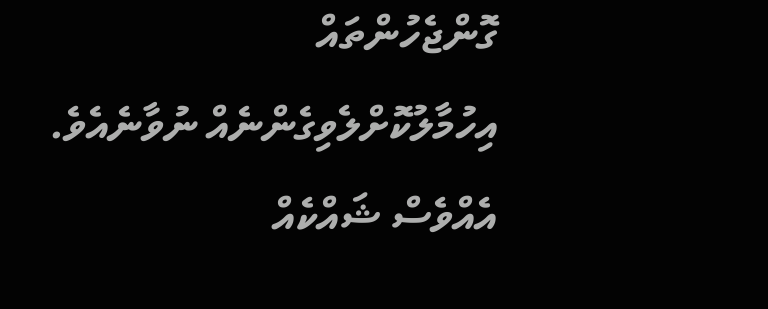ގޮންޖެހުންތައް އިހުމާލުކޮށްލެވިގެންނެއް ނުވާނެއެވެ.
އެއްވެސް ޝައްކެއް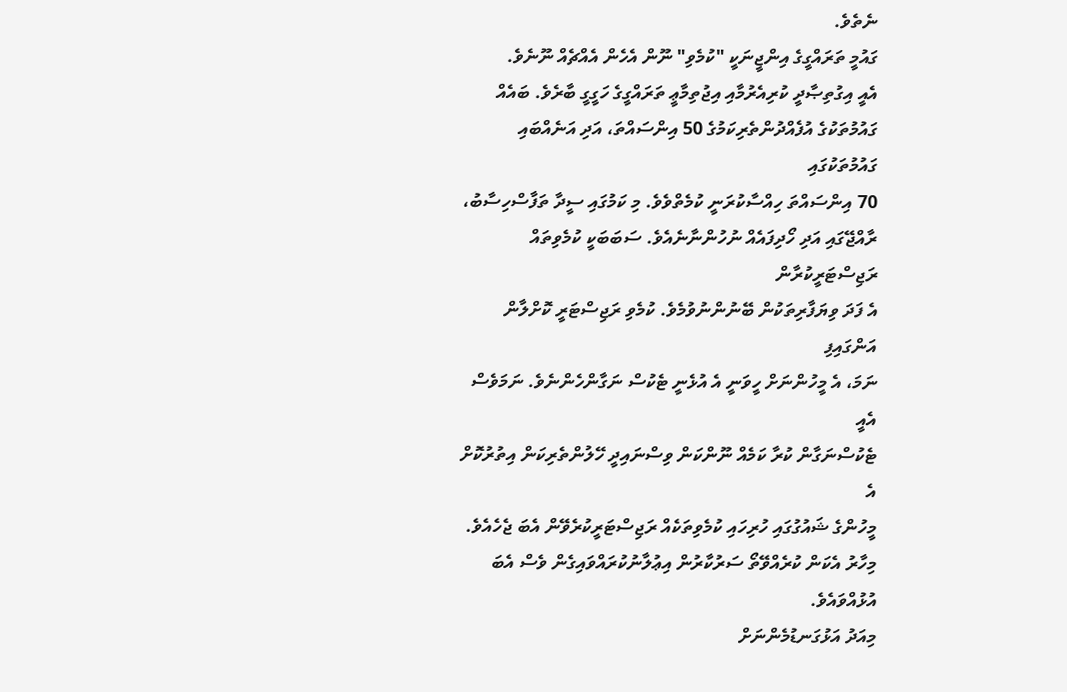ނެތެވެ.
ގައުމީ ތަރައްގީގެ އިންޖީނަކީ "ކުމެވި" ނޫން އެހެން އެއްޗެއް ނޫނެވެ.
އެއީ އިގުތިޞާދީ ކުރިއެރުމާއި އިޖުތިމާޢީ ތަރައްގީގެ ހަގީގީ ބާރެވެ. ބައެއް
ގައުމުތަކުގެ އުފެއްދުންތެރިކަމުގެ 50 އިންސައްތަ، އަދި އަނެއްބައި ގައުމުތަކުގައި
70 އިންސައްތަ ހިއްސާކުރަނީ ކުމެތްވެވެ. މި ކަމުގައި ސީދާ ތަފާސްހިސާބު،
ރާއްޖޭގައި އަދި ހޯދިފައެއް ނުހުންނާނެއެވެ. ސަބަބަކީ ކުމެވިތައް ރަޖިސްޓަރީކުރާން
އެ ފަދަ ވިޔަފާރިތަކުން ބޭނުންނުވުމެވެ. ކުމެވި ރަޖިސްޓަރީ ކޮށްލާން އަންގައިފި
ނަމަ، އެ މީހުންނަށް ހީވަނީ އެ އުޅެނީ ޓެކުސް ނަގާންހެންނެވެ. ނަމަވެސް އެއީ
ޓެކުސްނަގާން ކުރާ ކަމެއް ނޫންކަން ވިސްނައިދީ ހޭލުންތެރިކަން އިތުރުކޮށް އެ
މީހުންގެ ޝައުގުގައި ހުރިހައި ކުމެވިތަކެއް ރަޖިސްޓަރީކުރެވޭން އެބަ ޖެހެއެވެ. މިހާރު އެކަން ކުރެއްވޭތޯ ސަރުކާރުން އިޢުލާނުކުރައްވައިގެން ވެސް އެބަ އުޅުއްވައެވެ.
މިއަދު އަޅުގަނޑުމެންނަށް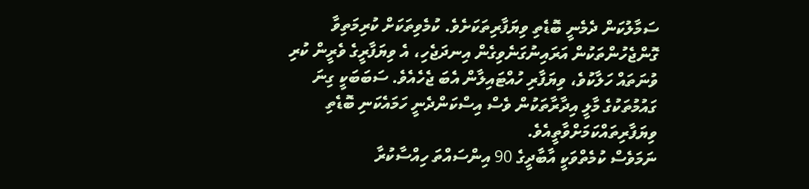ސަމާލުކަން ދެމެނީ ބޮޑެތި ވިޔަފާރިތަކަށެވެ. ކުމެވިތަކަށް ކުރިމަތިވާ ގޮންޖެހުންތަކުން އަރައިނުގަނެވިގެން އިނދަޖެހި، އެ ވިޔަފާރީގެ ވެރީން ކުރި ވުނަތައް ހަލާކުވެ، ވިޔަފާރި ހުއްޓައިލާން އެބަ ޖެހެއެވެ. ސަބަބަކީ ގިނަ ގައުމުތަކުގެ މާލީ އިދާރާތަކުން ވެސް އިސްކަންދެނީ ހަމައެކަނި ބޮޑެތި ވިޔަފާރިތައްކަމަށްވާތީއެވެ.
ނަމަވެސް ކުމެތްވަކީ އާބާދީގެ 90 އިންސައްތަ ހިއްސާކުރާ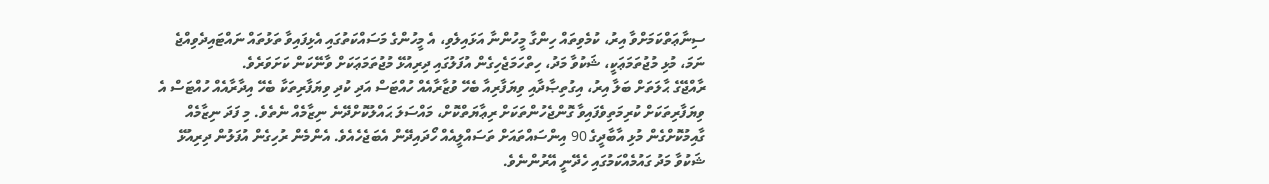ސިނާޢަތްކަމަށްވާ އިރު، ކުމެވިތައް ހިންގާ މީހުންނާ އަޅައިލެވި، އެ މީހުންގެ މަސައްކަތުގައި އެޅިފައިވާ ތަޅުތައް ނައްޓައިދެވިއްޖެ ނަމަ، މުޅި މުޖުތަމަޢަކީ، ޝަކުވާ މަދު، ހިތްހަމަޖެހިގެން އުފަލުގައި ދިރިއުޅޭ މުޖުތަމަޢަކަށް ވާނޭކަން ކަށަވަރެވެ.
ރާއްޖޭގެ ޙާލަތަށް ބަލާ އިރު، އިގުތިޞާދާއި ވިޔަފާރިއާ ބެހޭ ވުޒާރާއެއް ހުއްޓަސް އަދި ކުދި ވިޔަފާރިތަކާ ބެހޭ އިދާރާއެއް ހުއްޓަސް އެ ވިޔަފާރިތަކަށް ކުރިމަތިވެފައިވާ ގޮންޖެހުންތަކަށް ރިޢާޔަތްކޮށް، މައްސަލަ ޙައްލުކޮށްދޭނެ ނިޒާމެއް ނެތެވެ. މި ފަދަ ނިޒާމެއް ގާއިމުކޮށްގެން މުޅި އާބާދީގެ 90 އިންސައްތައަށް ތަސައްލީއެއް ހޯދައިދޭން އެބަޖެހެއެވެ. އެންމެން ރުހިގެން އުފަލުން ދިރިއުޅޭ ޝަކުވާ މަދު ގައުމެއްކަމުގައި ހެދޭނީ އޭރުންނެވެ.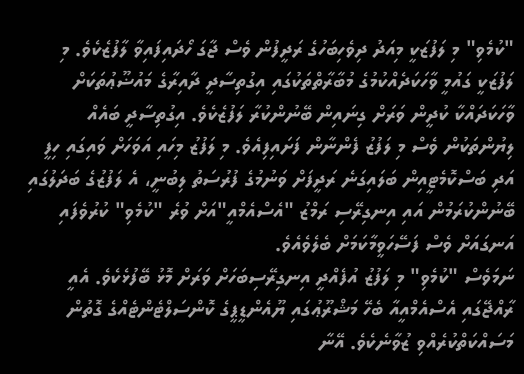"ކުމެވި" މި ލަފުޒަކީ މިއަދު ދިވެހިބަހުގެ ރަދީފުން ވެސް ޖާގަ ހޯދައިފައިވާ ލާފުޒެކެވެ. މި ލަފުޒަކީ ގައުމީ ވާހަކަދެއްކުމުގެ މުބާރާތްތަކުގައި އިގުތިސާދީ ދާއިރާގެ މައުޟޫޢުތަކަށް ވާހަކަދައްކާ ކުދީން ވަރަށް ގިނައިން ބޭނުންކުރާ ލަފުޒެކެވެ. އިގުތިސާދީ ބައެއް ލިޔުންތަކުން ވެސް މި ލަފުޒު ފެންނާން ފަށައިފިއެވެ. މި ލަފުޒު މިހައި އަވަހަށް ވައިގައި ހިފީ އަދި ބަސްކޮމެޓީއިން ބަލައިގަނެ ރަދީފަށް ވަނުމުގެ ފުރުސަތު ލިބުނީ، އެ ލަފުޒުގެ ބަދަލުގައި ބޭނުންކުރަމުން އައި އިނގިރޭސި ރަމްޒު "އެސްއެމްއީ"އަށް ވުރެ "ކުމެވި" ކުރުވެފައި އަނގައަށް ވެސް ފަސޭހަވީމާކަމަށް ބެލެވެއެވެ.
ނަމަވެސް "ކުމެވި" މި ލަފުޒު އުފެއްދީ އިނގިރޭސިބަހަށް ވަރަށް މޮޅު ބޭފުޅެކެވެ. އެއީ ރާއްޖޭގައި އެސްއެމްއީއާ ބެހޭ މަޝްރޫޢުގައި ޔޫއެންޑީޕީގެ ކޮންސަލްޓެންޓެއްގެ ގޮތުން މަސައްކަތްކުރެއްވި ޒުވާނެކެވެ. އޭނާ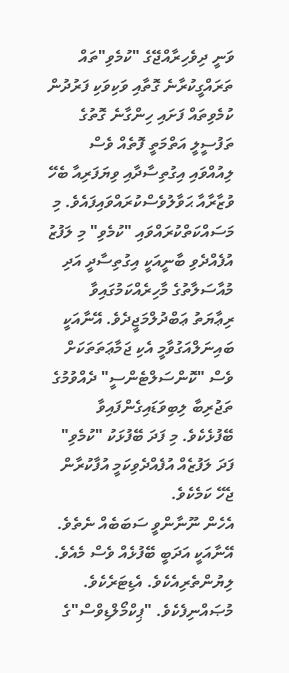ވަނީ ދިވެހިރާއްޖޭގެ "ކުމެވި"ތައް ތަރައްގީކުރާނެ ގޮތާއި ވަކިވަކި ފަރުދުން ކުމެވިތައް ފަށައި ހިންގާނެ ގޮތުގެ ތަފުސީލީ އަތްމަތީ ފޮތެއް ވެސް ލިއުއްވައި އިގުތިސާދާއި ވިޔަފަރިއާ ބެހޭ ވުޒާރާއާ ޙަވާލުވެސްކުރައްވައިފައެވެ. މި މަސައްކަތްކުރައްވައި "ކުމެވި" މި ލަފުޒު އުފެއްދެވި ބާނީއަކީ އިގުތިސާދީ އަދި މުއާސަލާތުގެ މާހިރެއްކަމުގައިވާ ރިޢާޔަތު ޢަބްދުލްމަޖީދެވެ. އޭނާއަކީ ބައިނަލްއަގުވާމީ އެކި ޖަމާޢަތަތަކަށް ވެސް "ކޮންސަލްޓެންސީ" ދެއްވުމުގެ ތަޖުރިބާ ލިބިވަޑައިގެންފައިވާ ބޭފުޅެކެވެ. މި ފަދަ ބޭފުޅަކު "ކުމެވި" ފަދަ ލަފުޒެއް އުފެއްދެވިކަމީ އުފާކުރާން ޖެހޭ ކަމެކެވެ.
އެހެން ނޫނާންވީ ސަބަބެއް ނެތެވެ. އޭނާއަކީ އަދަބީ ބޭފުޅެއް ވެސް މެއެވެ. ލިޔުންތެރިއެކެވެ. އެޑިޓަރެކެވެ. މުޞައްނިފެކެވެ. "ޕިކްމޯލްޑިވްސް"ގެ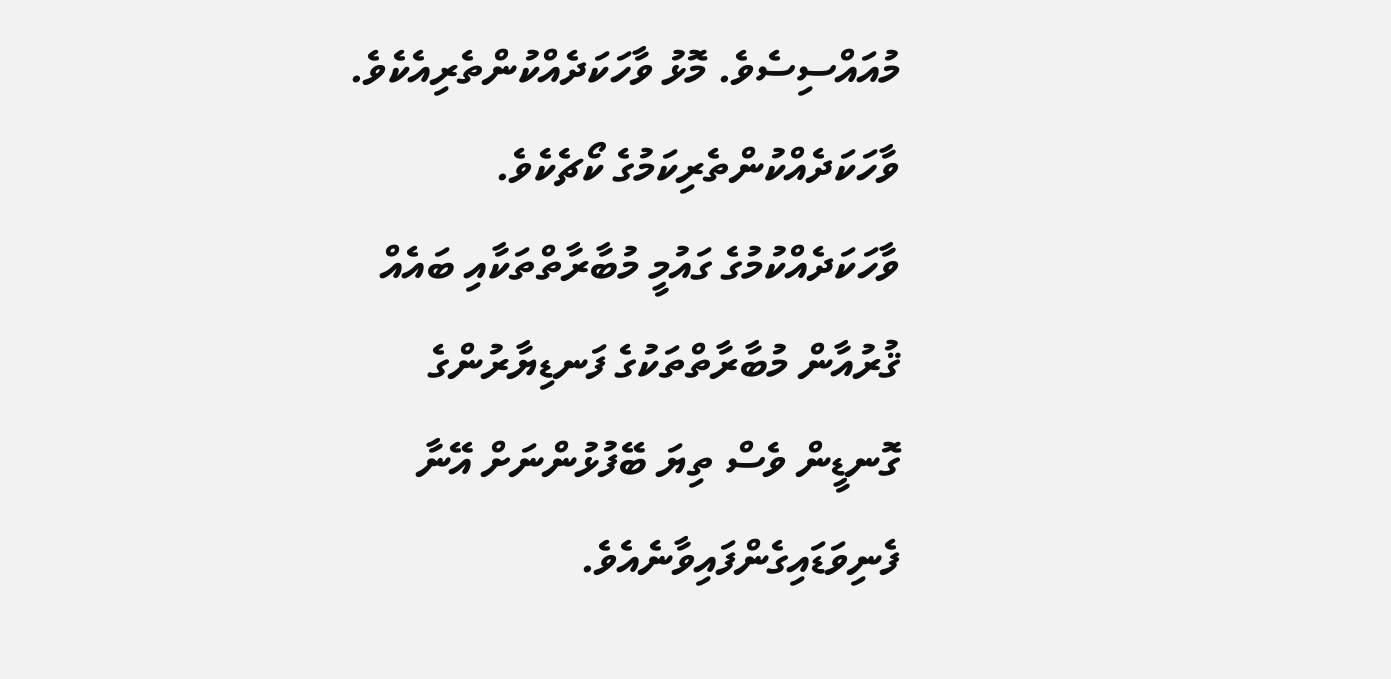މުއައްސިސެވެ. މޮޅު ވާހަކަދެއްކުންތެރިއެކެވެ. ވާހަކަދެއްކުންތެރިކަމުގެ ކޯޗެކެވެ. ވާހަކަދެއްކުމުގެ ގައުމީ މުބާރާތްތަކާއި ބައެއް ޤުރުއާން މުބާރާތްތަކުގެ ފަނޑިޔާރުންގެ ގޮނޑީން ވެސް ތިޔަ ބޭފުޅުންނަށް އޭނާ ފެނިވަޑައިގެންފައިވާނެއެވެ.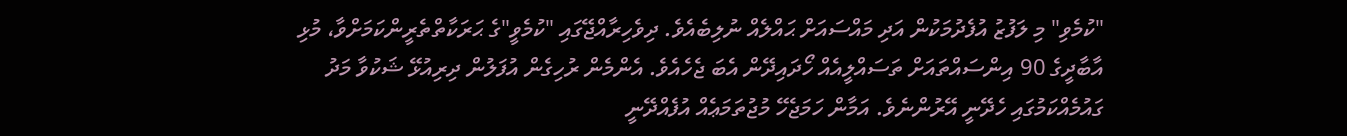"ކުމެވި" މި ލަފުޒު އުފެދުމަކުން އަދި މައްސައަށް ޙައްލެއް ނުލިބެއެވެ. ދިވެހިރާއްޖޭގައި "ކުމެވީ"ގެ ޙަރަކާތްތެރީންކަމަށްވާ، މުޅި އާބާދީގެ 90 އިންސައްތައަށް ތަސައްލީއެއް ހޯދައިދޭން އެބަ ޖެހެއެވެ. އެންމެން ރުހިގެން އުފަލުން ދިރިއުޅޭ ޝަކުވާ މަދު ގައުމެއްކަމުގައި ހެދޭނީ އޭރުންނެވެ. އަމާން ހަމަޖެހޭ މުޖުތަމަޢެއް އުފެއްދޭނީ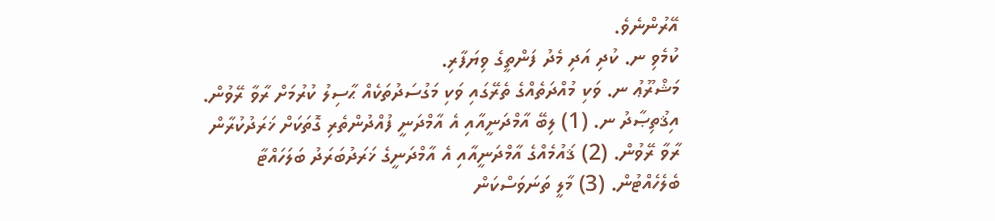އޭރުންނެވެ.
ކުމެވި ނ. ކުދި އަދި މެދު ފަންތީގެ ވިޔަފާރި.
މަޝްރޫޢު ނ. ވަކި މުއްދަތެއްގެ ތެރޭގައި ވަކި މަގުސަދުތަކެއް ޙާސިލު ކުރުމަށް ރާވާ ރޭވުން.
އިޤުތިޞާދު ނ. (1) ލިބޭ އާމްދަނީއާއި އެ އާމްދަނީ ފުއްދުންތެރި ގޮތަކަށް ޚަރަދުކުރާން ރާވާ ރޭވުން. (2) ޤައުމެއްގެ އާމްދަނީއާއި އެ އާމްދަނީގެ ޚަރަދުބަރަދު ބަލަހައްޓާ ބެލެހެއްޓުން. (3) މާލީ ތަނަވަސްކަން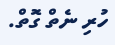ހުރި ނެތް ގޮތް.